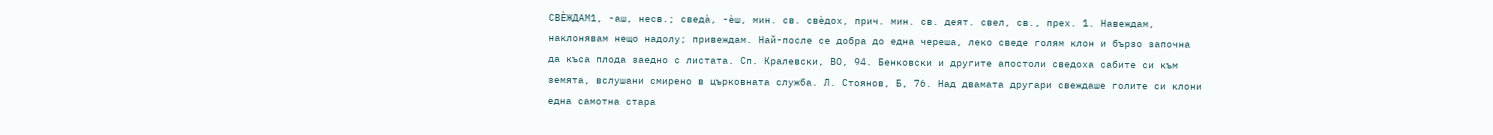СВЀЖДАМ1, -аш, несв.; сведà, -èш, мин. св. свèдох, прич. мин. св. деят. свел, св., прех. 1. Навеждам, наклонявам нещо надолу; привеждам. Най-после се добра до една череша, леко сведе голям клон и бързо започна да къса плода заедно с листата. Сп. Кралевски, ВО, 94. Бенковски и другите апостоли сведоха сабите си към земята, вслушани смирено в църковната служба. Л. Стоянов, Б, 76. Над двамата другари свеждаше голите си клони една самотна стара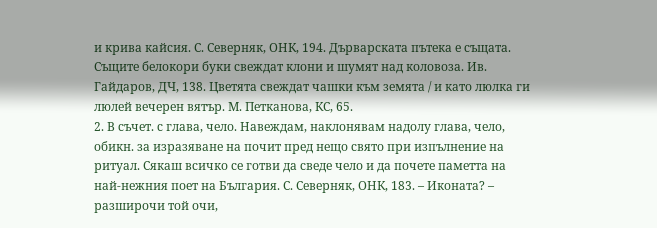и крива кайсия. С. Северняк, ОНК, 194. Дърварската пътека е същата. Същите белокори буки свеждат клони и шумят над коловоза. Ив. Гайдаров, ДЧ, 138. Цветята свеждат чашки към земята / и като люлка ги люлей вечерен вятър. М. Петканова, КС, 65.
2. В съчет. с глава, чело. Навеждам, наклонявам надолу глава, чело, обикн. за изразяване на почит пред нещо свято при изпълнение на ритуал. Сякаш всичко се готви да сведе чело и да почете паметта на най-нежния поет на България. С. Северняк, ОНК, 183. – Иконата? – разширочи той очи,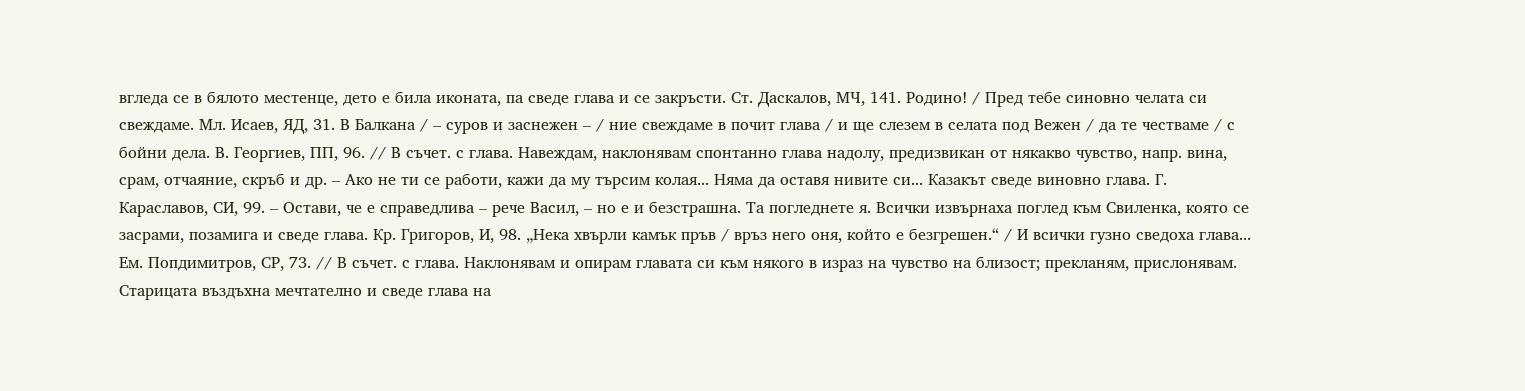вгледа се в бялото местенце, дето е била иконата, па сведе глава и се закръсти. Ст. Даскалов, МЧ, 141. Родино! / Пред тебе синовно челата си свеждаме. Мл. Исаев, ЯД, 31. В Балкана / – суров и заснежен – / ние свеждаме в почит глава / и ще слезем в селата под Вежен / да те честваме / с бойни дела. В. Георгиев, ПП, 96. // В съчет. с глава. Навеждам, наклонявам спонтанно глава надолу, предизвикан от някакво чувство, напр. вина, срам, отчаяние, скръб и др. – Ако не ти се работи, кажи да му търсим колая... Няма да оставя нивите си... Казакът сведе виновно глава. Г. Караславов, СИ, 99. – Остави, че е справедлива – рече Васил, – но е и безстрашна. Та погледнете я. Всички извърнаха поглед към Свиленка, която се засрами, позамига и сведе глава. Кр. Григоров, И, 98. „Нека хвърли камък пръв / връз него оня, който е безгрешен.“ / И всички гузно сведоха глава... Ем. Попдимитров, СР, 73. // В съчет. с глава. Наклонявам и опирам главата си към някого в израз на чувство на близост; прекланям, прислонявам. Старицата въздъхна мечтателно и сведе глава на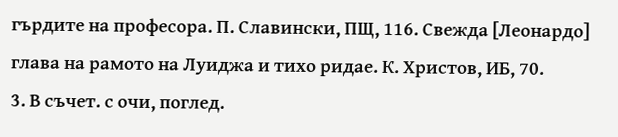гърдите на професора. П. Славински, ПЩ, 116. Свежда [Леонардо] глава на рамото на Луиджа и тихо ридае. К. Христов, ИБ, 70.
3. В съчет. с очи, поглед.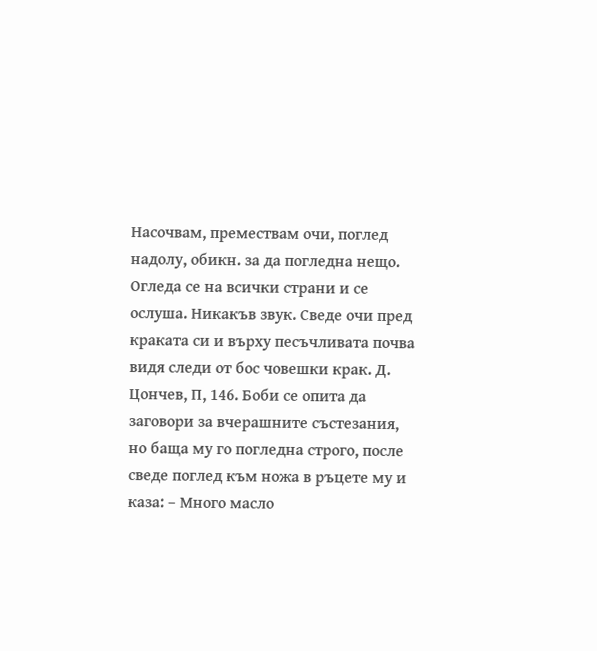Насочвам, премествам очи, поглед надолу, обикн. за да погледна нещо. Огледа се на всички страни и се ослуша. Никакъв звук. Сведе очи пред краката си и върху песъчливата почва видя следи от бос човешки крак. Д. Цончев, П, 146. Боби се опита да заговори за вчерашните състезания, но баща му го погледна строго, после сведе поглед към ножа в ръцете му и каза: – Много масло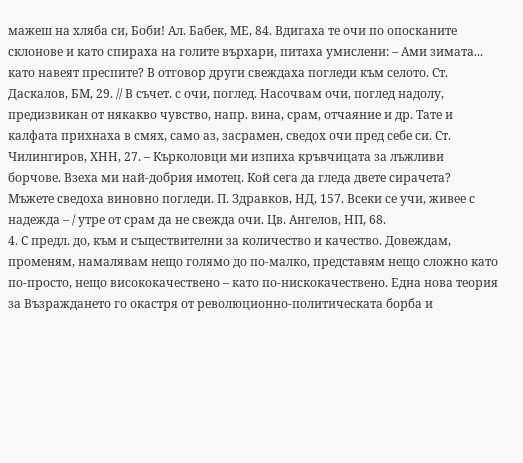мажеш на хляба си, Боби! Ал. Бабек, МЕ, 84. Вдигаха те очи по опосканите склонове и като спираха на голите върхари, питаха умислени: – Ами зимата... като навеят преспите? В отговор други свеждаха погледи към селото. Ст. Даскалов, БМ, 29. // В съчет. с очи, поглед. Насочвам очи, поглед надолу, предизвикан от някакво чувство, напр. вина, срам, отчаяние и др. Тате и калфата прихнаха в смях, само аз, засрамен, сведох очи пред себе си. Ст. Чилингиров, ХНН, 27. – Кърколовци ми изпиха кръвчицата за лъжливи борчове. Взеха ми най-добрия имотец. Кой сега да гледа двете сирачета? Мъжете сведоха виновно погледи. П. Здравков, НД, 157. Всеки се учи, живее с надежда – / утре от срам да не свежда очи. Цв. Ангелов, НП, 68.
4. С предл. до, към и съществителни за количество и качество. Довеждам, променям, намалявам нещо голямо до по-малко, представям нещо сложно като по-просто, нещо висококачествено – като по-нискокачествено. Една нова теория за Възраждането го окастря от революционно-политическата борба и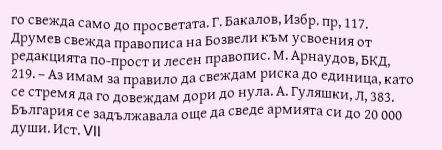го свежда само до просветата. Г. Бакалов, Избр. пр, 117. Друмев свежда правописа на Бозвели към усвоения от редакцията по-прост и лесен правопис. М. Арнаудов, БКД, 219. – Аз имам за правило да свеждам риска до единица, като се стремя да го довеждам дори до нула. А. Гуляшки, Л, 383. България се задължавала още да сведе армията си до 20 000 души. Ист. VII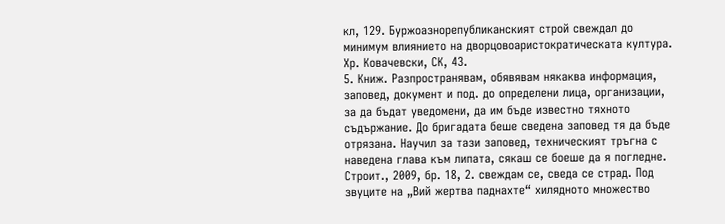кл, 129. Буржоазнорепубликанският строй свеждал до минимум влиянието на дворцовоаристократическата култура. Хр. Ковачевски, СК, 43.
5. Книж. Разпространявам, обявявам някаква информация, заповед, документ и под. до определени лица, организации, за да бъдат уведомени, да им бъде известно тяхното съдържание. До бригадата беше сведена заповед тя да бъде отрязана. Научил за тази заповед, техническият тръгна с наведена глава към липата, сякаш се боеше да я погледне. Строит., 2009, бр. 18, 2. свеждам се, сведа се страд. Под звуците на „Вий жертва паднахте“ хилядното множество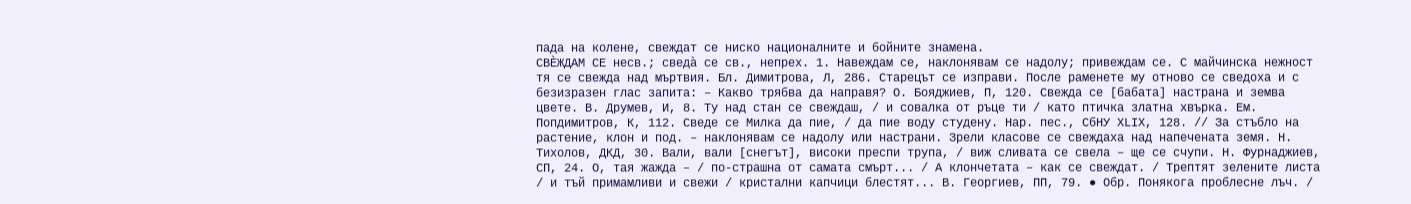пада на колене, свеждат се ниско националните и бойните знамена.
СВЀЖДАМ СЕ несв.; сведà се св., непрех. 1. Навеждам се, наклонявам се надолу; привеждам се. С майчинска нежност тя се свежда над мъртвия. Бл. Димитрова, Л, 286. Старецът се изправи. После раменете му отново се сведоха и с безизразен глас запита: – Какво трябва да направя? О. Бояджиев, П, 120. Свежда се [бабата] настрана и земва цвете. В. Друмев, И, 8. Ту над стан се свеждаш, / и совалка от ръце ти / като птичка златна хвърка. Ем. Попдимитров, К, 112. Сведе се Милка да пие, / да пие воду студену. Нар. пес., СбНУ ХLIХ, 128. // За стъбло на растение, клон и под. – наклонявам се надолу или настрани. Зрели класове се свеждаха над напечената земя. Н. Тихолов, ДКД, 30. Вали, вали [снегът], високи преспи трупа, / виж сливата се свела – ще се счупи. Н. Фурнаджиев, СП, 24. О, тая жажда – / по-страшна от самата смърт... / А клончетата – как се свеждат. / Трептят зелените листа / и тъй примамливи и свежи / кристални капчици блестят... В. Георгиев, ПП, 79. ● Обр. Понякога проблесне лъч. /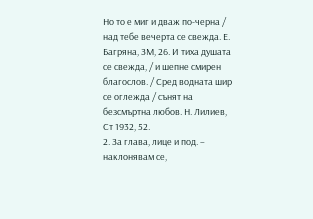Но то е миг и дваж по-черна / над тебе вечерта се свежда. Е. Багряна, ЗМ, 26. И тиха душата се свежда, / и шепне смирен благослов. / Сред водната шир се оглежда / сънят на безсмъртна любов. Н. Лилиев, Ст 1932, 52.
2. За глава, лице и под. – наклонявам се,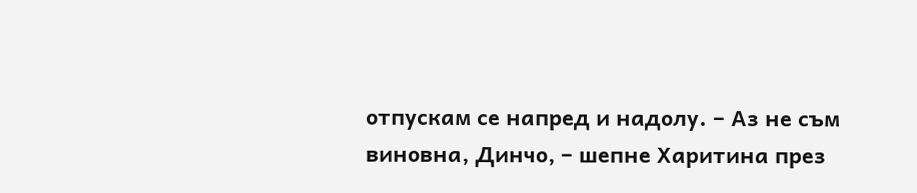отпускам се напред и надолу. – Аз не съм виновна, Динчо, – шепне Харитина през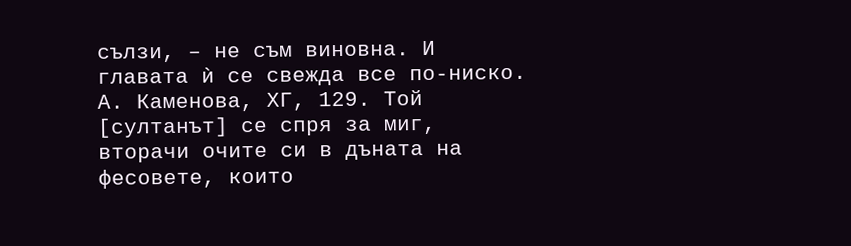сълзи, – не съм виновна. И главата ѝ се свежда все по-ниско. А. Каменова, ХГ, 129. Той [султанът] се спря за миг, вторачи очите си в дъната на фесовете, които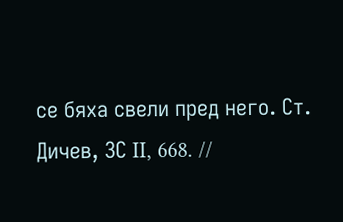се бяха свели пред него. Ст. Дичев, ЗС II, 668. //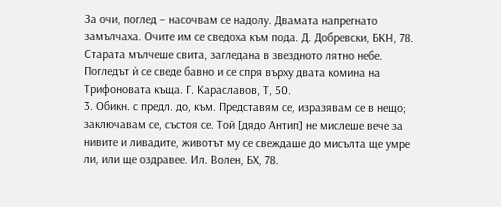За очи, поглед – насочвам се надолу. Двамата напрегнато замълчаха. Очите им се сведоха към пода. Д. Добревски, БКН, 78. Старата мълчеше свита, загледана в звездното лятно небе. Погледът ѝ се сведе бавно и се спря върху двата комина на Трифоновата къща. Г. Караславов, Т, 50.
3. Обикн. с предл. до, към. Представям се, изразявам се в нещо; заключавам се, състоя се. Той [дядо Антип] не мислеше вече за нивите и ливадите, животът му се свеждаше до мисълта ще умре ли, или ще оздравее. Ил. Волен, БХ, 78.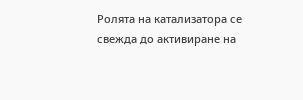Ролята на катализатора се свежда до активиране на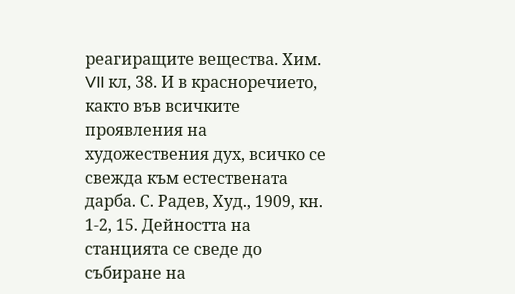реагиращите вещества. Хим. VII кл, 38. И в красноречието, както във всичките проявления на художествения дух, всичко се свежда към естествената дарба. С. Радев, Худ., 1909, кн. 1-2, 15. Дейността на станцията се сведе до събиране на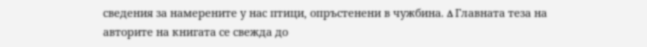сведения за намерените у нас птици, опръстенени в чужбина. Δ Главната теза на авторите на книгата се свежда до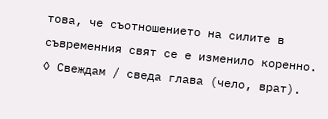това, че съотношението на силите в съвременния свят се е изменило коренно.
◊ Свеждам / сведа глава (чело, врат).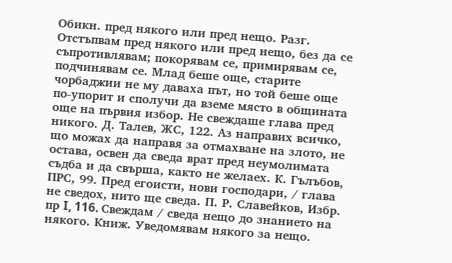Обикн. пред някого или пред нещо. Разг. Отстъпвам пред някого или пред нещо, без да се съпротивлявам; покорявам се, примирявам се, подчинявам се. Млад беше още, старите чорбаджии не му даваха път, но той беше още по-упорит и сполучи да вземе място в общината още на първия избор. Не свеждаше глава пред никого. Д. Талев, ЖС, 122. Аз направих всичко, що можах да направя за отмахване на злото, не остава, освен да сведа врат пред неумолимата съдба и да свърша, както не желаех. К. Гълъбов, ПРС, 99. Пред егоисти, нови господари, / глава не сведох, нито ще сведа. П. Р. Славейков, Избр. пр I, 116. Свеждам / сведа нещо до знанието на някого. Книж. Уведомявам някого за нещо.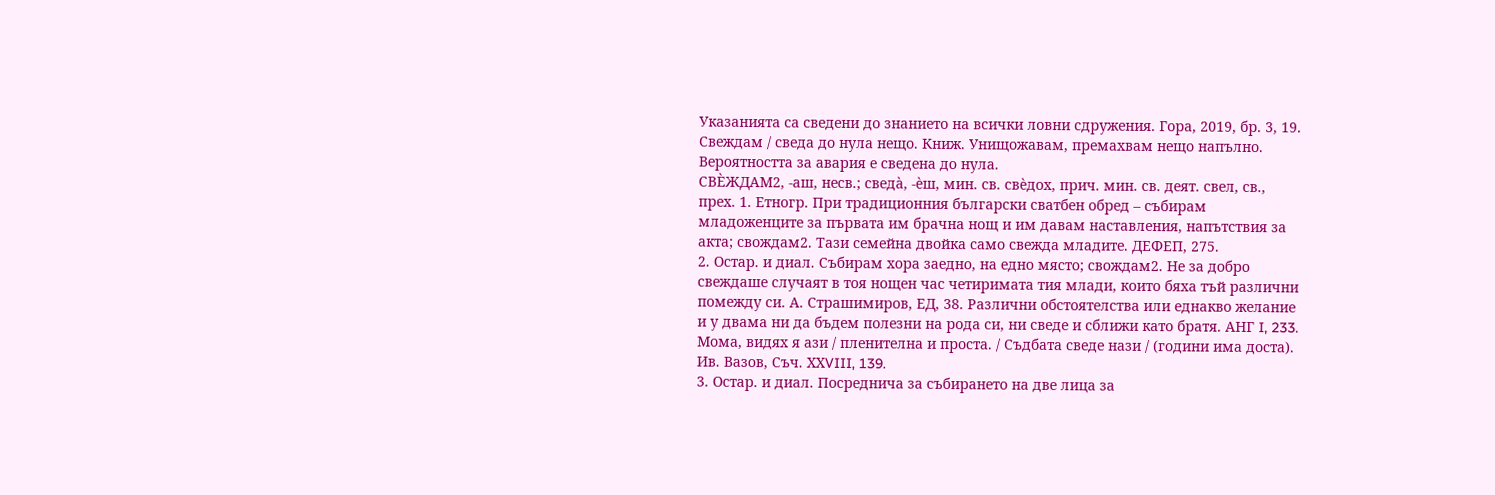Указанията са сведени до знанието на всички ловни сдружения. Гора, 2019, бр. 3, 19. Свеждам / сведа до нула нещо. Книж. Унищожавам, премахвам нещо напълно. Вероятността за авария е сведена до нула.
СВЀЖДАМ2, -аш, несв.; сведà, -èш, мин. св. свèдох, прич. мин. св. деят. свел, св., прех. 1. Етногр. При традиционния български сватбен обред – събирам младоженците за първата им брачна нощ и им давам наставления, напътствия за акта; свождам2. Тази семейна двойка само свежда младите. ДЕФЕП, 275.
2. Остар. и диал. Събирам хора заедно, на едно място; свождам2. Не за добро свеждаше случаят в тоя нощен час четиримата тия млади, които бяха тъй различни помежду си. А. Страшимиров, ЕД, 38. Различни обстоятелства или еднакво желание и у двама ни да бъдем полезни на рода си, ни сведе и сближи като братя. АНГ I, 233. Мома, видях я ази / пленителна и проста. / Съдбата сведе нази / (години има доста). Ив. Вазов, Съч. ХХVIII, 139.
3. Остар. и диал. Посреднича за събирането на две лица за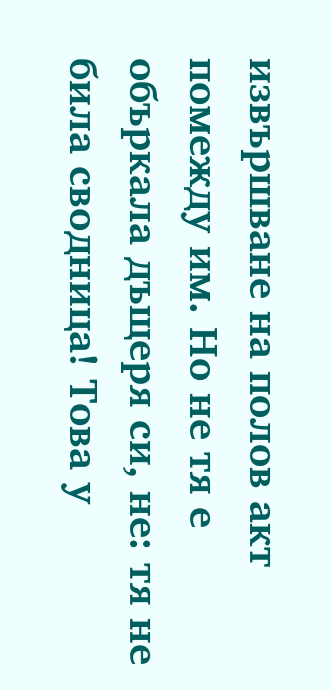извършване на полов акт помежду им. Но не тя е объркала дъщеря си, не: тя не била сводница! Това у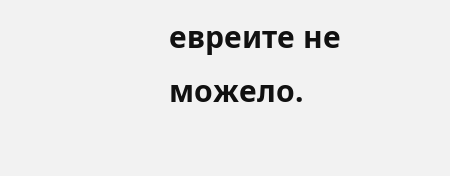евреите не можело.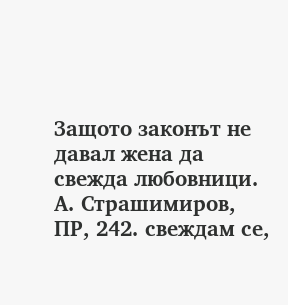Защото законът не давал жена да свежда любовници. А. Страшимиров, ПР, 242. свеждам се,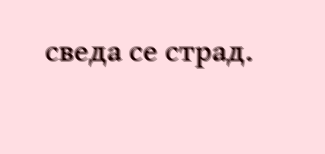сведа се страд.